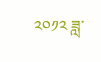༢༠༡༢ ཟླ་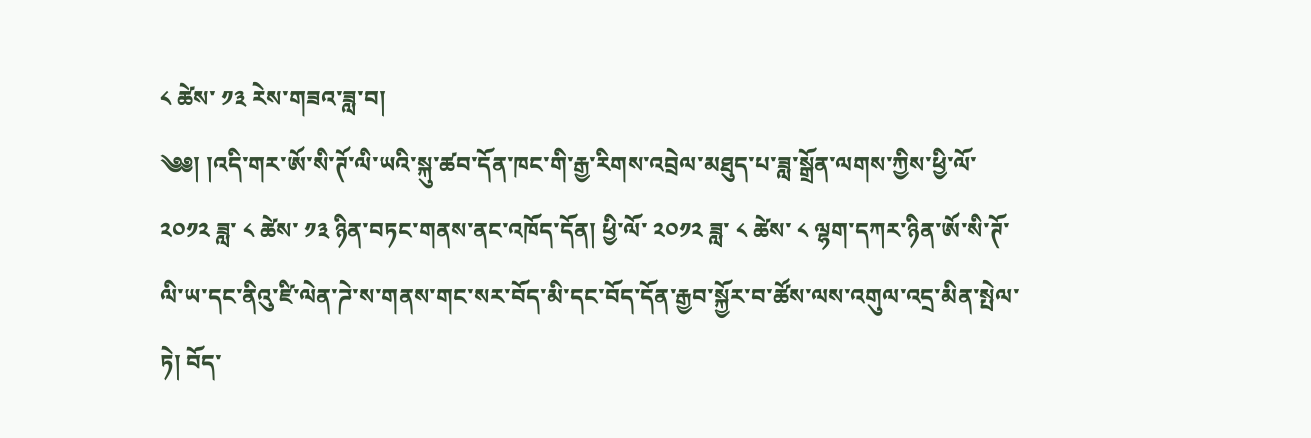༨ ཚེས་ ༡༣ རེས་གཟའ་ཟླ་བ།
༄༅། །འདི་གར་ཨོ་སི་ཊོ་ལི་ཡའི་སྐུ་ཚབ་དོན་ཁང་གི་རྒྱ་རིགས་འབྲེལ་མཐུད་པ་ཟླ་སྒྲོན་ལགས་ཀྱིས་ཕྱི་ལོ་ ༢༠༡༢ ཟླ་ ༨ ཚེས་ ༡༣ ཉིན་བཏང་གནས་ནང་འཁོད་དོན། ཕྱི་ལོ་ ༢༠༡༢ ཟླ་ ༨ ཚེས་ ༨ ལྷག་དཀར་ཉིན་ཨོ་སི་ཊོ་ལི་ཡ་དང་ནིའུ་ཛི་ལེན་ཌེ་ས་གནས་གང་སར་བོད་མི་དང་བོད་དོན་རྒྱབ་སྐྱོར་བ་ཚོས་ལས་འགུལ་འདྲ་མིན་སྤེལ་ཏེ། བོད་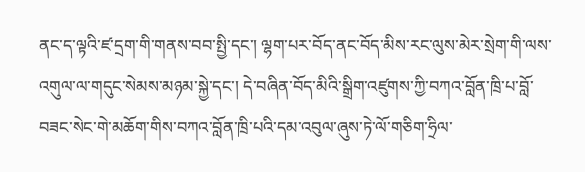ནང་ད་ལྟའི་ཛ་དྲག་གི་གནས་བབ་སྤྱི་དང་། ལྷག་པར་བོད་ནང་བོད་མིས་རང་ལུས་མེར་སྲེག་གི་ལས་འགུལ་ལ་གདུང་སེམས་མཉམ་སྐྱེ་དང་། དེ་བཞིན་བོད་མིའི་སྒྲིག་འཛུགས་ཀྱི་བཀའ་བློན་ཁྲི་པ་བློ་བཟང་སེང་གེ་མཆོག་གིས་བཀའ་བློན་ཁྲི་པའི་དམ་འབུལ་ཞུས་ཏེ་ལོ་གཅིག་ཧྲིལ་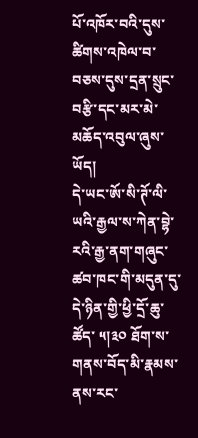པོ་འཁོར་བའི་དུས་ཚིགས་འཁེལ་བ་བཅས་དུས་དྲན་སྲུང་བརྩི་དང་མར་མེ་མཆོད་འབུལ་ཞུས་ཡོད།
དེ་ཡང་ཨོ་སི་ཊོ་ལི་ཡའི་རྒྱལ་ས་ཀེན་བྷེ་རའི་རྒྱ་ནག་གཞུང་ཚབ་ཁང་གི་མདུན་དུ་དེ་ཉིན་གྱི་ཕྱི་དྲོ་ཆུ་ཚོད་ ༥།༣༠ ཐོག་ས་གནས་བོད་མི་རྣམས་ནས་རང་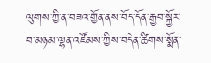ལུགས་ཀྱི་ན་བཟའ་གྱོན་ནས་བོད་དོན་རྒྱབ་སྐྱོར་བ་མཉམ་ལྷན་འཛོམས་ཀྱིས་བདེན་ཚིགས་སྨོན་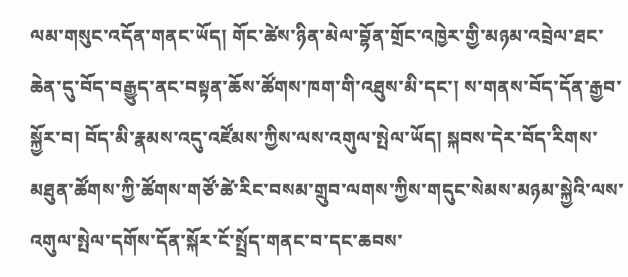ལམ་གསུང་འདོན་གནང་ཡོད། གོང་ཚེས་ཉིན་མེལ་བྷོན་གྲོང་འཁྱེར་གྱི་མཉམ་འབྲེལ་ཐང་ཆེན་དུ་བོད་བརྒྱུད་ནང་བསྟན་ཆོས་ཚོགས་ཁག་གི་འཐུས་མི་དང་། ས་གནས་བོད་དོན་རྒྱབ་སྐྱོར་བ། བོད་མི་རྣམས་འདུ་འཛོམས་ཀྱིས་ལས་འགུལ་སྤེལ་ཡོད། སྐབས་དེར་བོད་རིགས་མཐུན་ཚོགས་ཀྱི་ཚོགས་གཙོ་ཚེ་རིང་བསམ་གྲུབ་ལགས་ཀྱིས་གདུང་སེམས་མཉམ་སྐྱེའི་ལས་འགུལ་སྤེལ་དགོས་དོན་སྐོར་ངོ་སྤྲོད་གནང་བ་དང་ཆབས་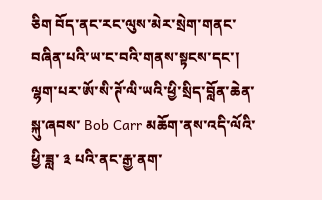ཅིག བོད་ནང་རང་ལུས་མེར་སྲེག་གནང་བཞིན་པའི་ཡ་ང་བའི་གནས་སྟངས་དང་།
ལྷག་པར་ཨོ་སི་ཊོ་ལི་ཡའི་ཕྱི་སྲིད་བློན་ཆེན་སྐུ་ཞབས་ Bob Carr མཆོག་ནས་འདི་ལོའི་ཕྱི་ཟླ་ ༣ པའི་ནང་རྒྱ་ནག་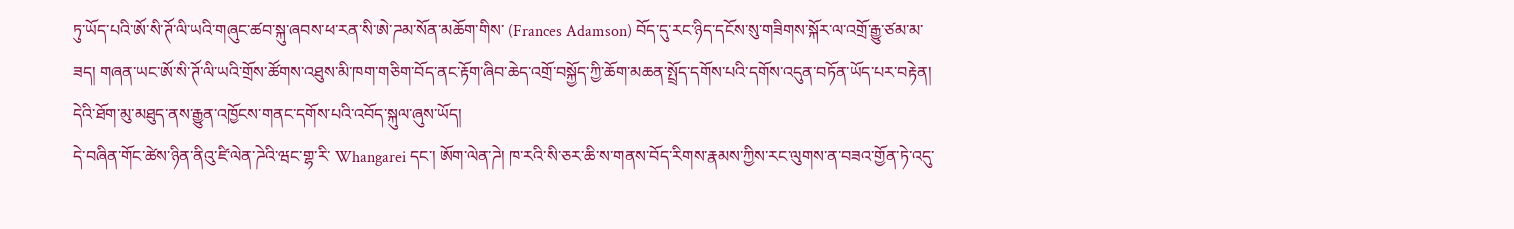ཏུ་ཡོད་པའི་ཨོ་སི་ཊོ་ལི་ཡའི་གཞུང་ཚབ་སྐུ་ཞབས་ཕ་རན་སི་ཨེ་ཌམ་སོན་མཆོག་གིས་ (Frances Adamson) བོད་དུ་རང་ཉིད་དངོས་སུ་གཟིགས་སྐོར་ལ་འགྲོ་རྒྱུ་ཙམ་མ་ཟད། གཞན་ཡང་ཨོ་སི་ཊོ་ལི་ཡའི་གྲོས་ཚོགས་འཐུས་མི་ཁག་གཅིག་བོད་ནང་རྟོག་ཞིབ་ཆེད་འགྲོ་བསྐྱོད་ཀྱི་ཆོག་མཆན་སྤྲོད་དགོས་པའི་དགོས་འདུན་བཏོན་ཡོད་པར་བརྟེན། དེའི་ཐོག་མུ་མཐུད་ནས་རྒྱུན་འཁྱོངས་གནང་དགོས་པའི་འབོད་སྐུལ་ཞུས་ཡོད།
དེ་བཞིན་གོང་ཚེས་ཉིན་ནིའུ་ཛི་ལེན་ཌེའི་ཝང་གྷ་རི་ Whangarei དང་། ཨོག་ལེན་ཌེ། ཁ་རའི་སི་ཅར་ཆི་ས་གནས་བོད་རིགས་རྣམས་ཀྱིས་རང་ལུགས་ན་བཟའ་གྱོན་ཏེ་འདུ་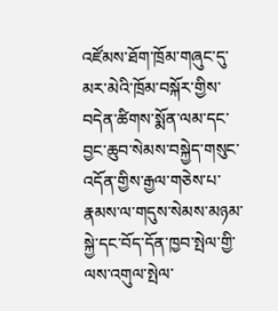འཛོམས་ཐོག་ཁྲོམ་གཞུང་དུ་མར་མེའི་ཁྲོམ་བསྐོར་གྱིས་བདེན་ཚིགས་སྨོན་ལམ་དང་བྱང་ཆུབ་སེམས་བསྐྱེད་གསུང་འདོན་གྱིས་རྒྱལ་གཅེས་པ་རྣམས་ལ་གདུས་སེམས་མཉམ་སྐྱེ་དང་བོད་དོན་ཁྱབ་སྤེལ་གྱི་ལས་འགུལ་སྤེལ་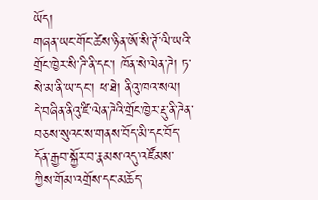ཡོད།
གཞན་ཡང་གོང་ཚེས་ཉིན་ཨོ་སི་ཊོ་ལི་ཡའི་གྲོང་ཁྱེར་སི་ཌི་ནི་དང་། ཁོན་སེ་ལེན་ཌེ། ཏ་སེ་མ་ནི་ཡ་དང་། ཕ་ཐེ། ནིའུ་ཁའ་སལ། དེ་བཞིན་ནིའུ་ཛི་ལེན་ཌེའི་གྲོང་ཁྱེར་རྡུ་ནི་ཌེན་བཅས་སུའང་ས་གནས་བོད་མི་དང་བོད་དོན་རྒྱབ་སྐྱོར་བ་རྣམས་འདུ་འཛོམས་ཀྱིས་གོམ་འགྲོས་དང་མཆོད་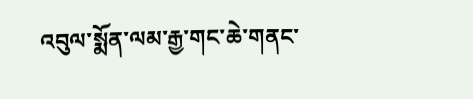འབུལ་སྨོན་ལམ་རྒྱ་གང་ཆེ་གནང་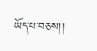ཡོད་པ་བཅས།།